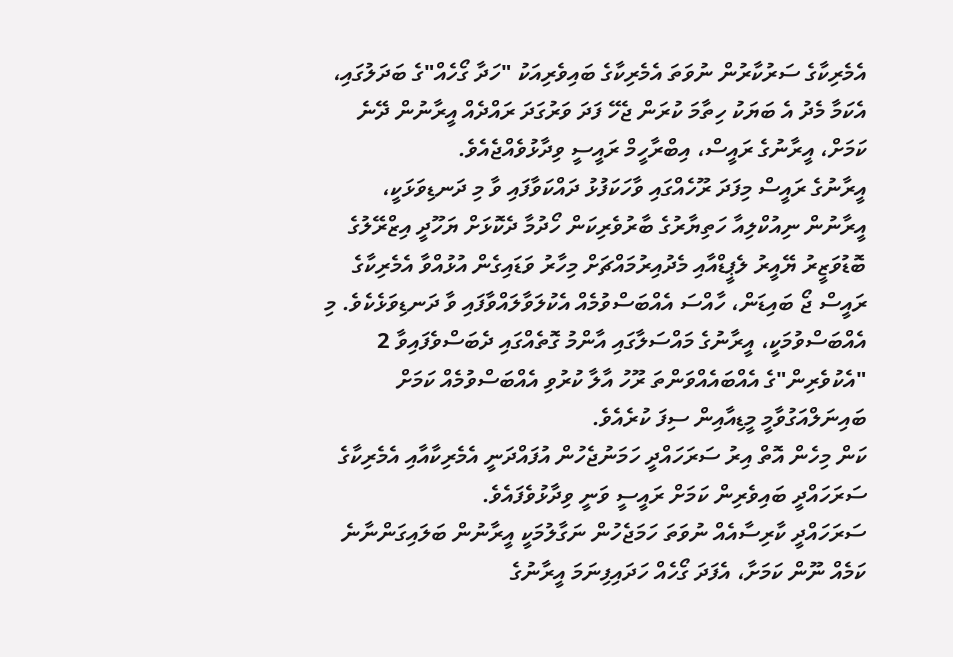އެމެރިކާގެ ސަރުކާރުން ނުވަތަ އެމެރިކާގެ ބައިވެރިއަކު "ހަދާ ގޯހެއް"ގެ ބަދަލުގައި، އެކަމާ މެދު އެ ބަޔަކު ހިތާމަ ކުރަން ޖެހޭ ފަދަ ވަރުގަދަ ރައްދެއް އީރާނުން ދޭނެ ކަމަށް، އީރާނުގެ ރައީސް، އިބްރާހީމް ރައީސީ ވިދާޅުވެއްޖެއެވެ.
އީރާނުގެ ރައީސް މިފަދަ ރޫހެއްގައި ވާހަކަފުޅު ދައްކަވާފައި ވާ މި ދަނޑިވަޅަކީ، އީރާނުން ނިއުކްލިއާ ހަތިޔާރުގެ ބާރުވެރިކަން ހޯދުމާ ދެކޮޅަށް ޔަހޫދީ އިޒްރޭލުގެ ބޮޑުވަޒީރު ޔޭއީރު ލެޕީޑްއާއި މެދުއިރުމައްޗަށް މިހާރު ވަޑައިގެން އުޅުއްވާ އެމެރިކާގެ ރައީސް ޖޯ ބައިޑަން، ހާއްސަ އެއްބަސްވުމެއް އެކުލަވާލައްވާފައި ވާ ދަނޑިވަޅެކެވެ. މި އެއްބަސްވުމަކީ، އީރާނުގެ މައްސަލާގައި އާންމު ގޮތެއްގައި ދެބަސްވެފައިވާ 2 "އެކުވެރިން"ގެ އެއްބައެއްވަންތަ ރޫހު އާލާ ކުރުވި އެއްބަސްވުމެއް ކަމަށް ބައިނަލްއަގުވާމީ މީޑިއާއިން ސިފަ ކުރެއެވެ.
ކަން މިހެން އޮތް އިރު ސަރަހައްދީ ހަމަނުޖެހުން އުފައްދަނީ އެމެރިކާއާއި އެމެރިކާގެ ސަރަހައްދީ ބައިވެރިން ކަމަށް ރައީސީ ވަނީ ވިދާޅުވެފައެވެ.
ސަރަހައްދީ ކާރިސާއެއް ނުވަތަ ހަމަޖެހުން ނަގާލުމަކީ އީރާނުން ބަލައިގަންނާނެ ކަމެއް ނޫން ކަމަށާ، އެފަދަ ގޯހެއް ހަދައިފިނަމަ އީރާނުގެ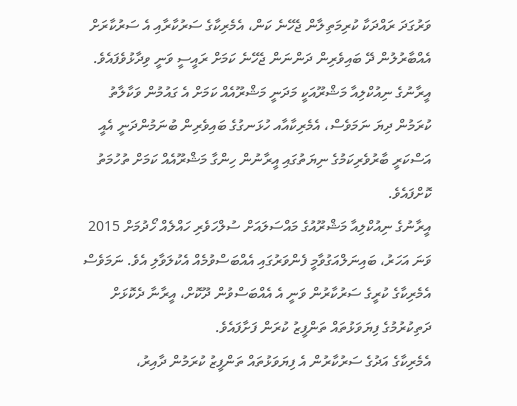ވަރުގަދަ ރައްދަކާ ކުރިމަތިލާން ޖެހޭނެ ކަން، އެމެރިކާގެ ސަރުކާރާއި އެ ސަރުކާރަށް އެއްބާރުލުން ދޭ ބައިވެރިން ދަންނަން ޖެހޭނެ ކަމަށް ރައީސީ ވަނީ ވިދާޅުވެފައެވެ.
އީރާނުގެ ނިއުކްލިއާ މަޝްރޫއަކީ މަދަނީ މަޝްރޫއެއް ކަމަށް އެ ގައުމުން ވަކާލާތު ކުރަމުން ދިޔަ ނަމަވެސް، އެމެރިކާއާއ ހުޅަނގުގެ ބައިވެރިން ބުނަމުންދަނީ އެއީ އަސްކަރީ ބާރުވެރިކަމުގެ ނިޔަތުގައި އީރާނުން ހިންގާ މަޝްރޫއެއް ކަމަށް ތުހުމަތު ކޮށްފައެވެ.
އީރާނުގެ ނިއުކްލިއާ މަޝްރޫއުގެ މައްސަލައަށް ސުލްހަވެރި ހައްލެއް ހޯދުމަށް 2015 ވަނަ އަހަރު، ބައިނަލްއަގުވާމީ ފެންވަރުގައި އެއްބަސްވުމެއް އެކުލަވާލި އެވެ. ނަމަވެސް އެމެރިކާގެ ކުރީގެ ސަރުކާރުން ވަނީ އެ އެއްބަސްވުން ދޫކޮށް، އީރާނާ ދެކޮޅަށް ދަތިކުރުމުގެ ފިޔަވަޅުތައް ތަންފީޒު ކުރަން ފަށާފައެވެ.
އެމެރިކާގެ އަދުގެ ސަރުކާރުން އެ ފިޔަވަޅުތައް ތަންފީޒު ކުރަމުން ދާއިރު،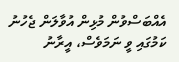އެއްބަސްވުން މުޅިން އުވާލަން ޖެހުނު ކަމުގައި ވީ ނަމަވެސް، އީރާނު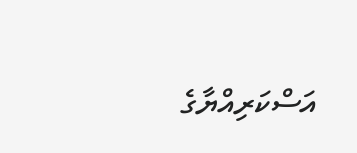އަސްކަރިއްޔާގެ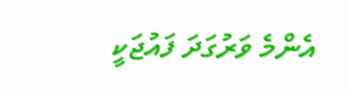އެންމެ ވަރުގަދަ ފައުޖަކީ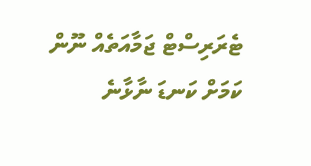ޓެރަރިސްޓް ޖަމާއަތެއް ނޫން ކަމަށް ކަނޑަ ނާޅާނެ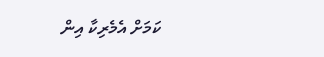ކަމަށް އެމެރިކާ އިން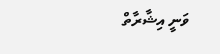ވަނީ އިޝާރާތް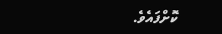ކޮށްފައެވެ.